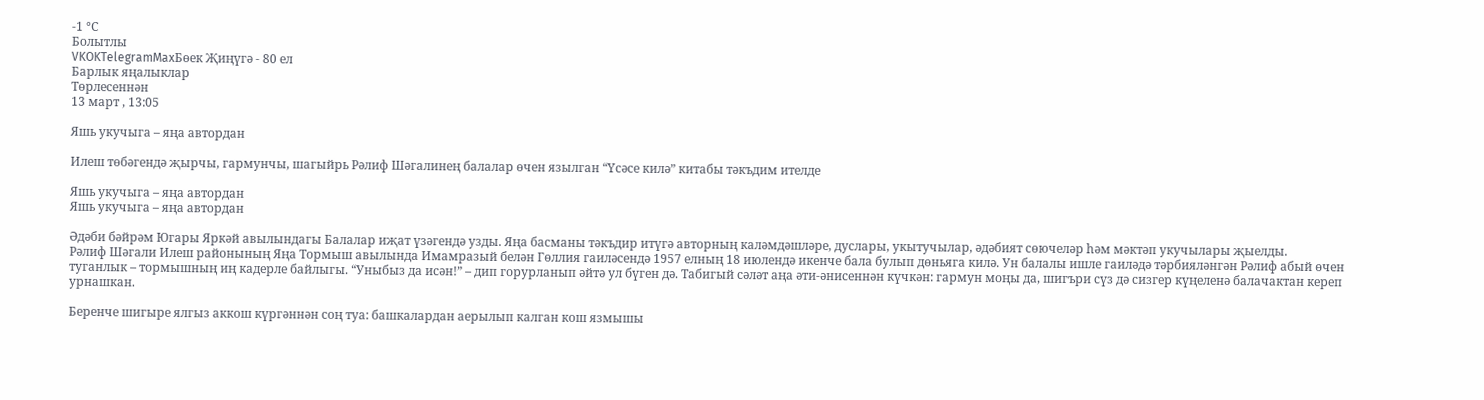-1 °С
Болытлы
VKOKTelegramMaxБөек Җиңүгә - 80 ел
Барлык яңалыклар
Төрлесеннән
13 март , 13:05

Яшь укучыга – яңа автордан

Илеш төбәгендә җырчы, гармунчы, шагыйрь Рәлиф Шәгалинең балалар өчен язылган “Үсәсе килә” китабы тәкъдим ителде

Яшь укучыга – яңа автордан
Яшь укучыга – яңа автордан

Әдәби бәйрәм Югары Яркәй авылындагы Балалар иҗат үзәгендә узды. Яңа басманы тәкъдир итүгә авторның каләмдәшләре, дуслары, укытучылар, әдәбият сөючеләр һәм мәктәп укучылары җыелды.
Рәлиф Шәгали Илеш районының Яңа Тормыш авылында Имамразый белән Гөллия гаиләсендә 1957 елның 18 июлендә икенче бала булып дөньяга килә. Ун балалы ишле гаиләдә тәрбияләнгән Рәлиф абый өчен туганлык – тормышның иң кадерле байлыгы. “Уныбыз да исән!” – дип горурланып әйтә ул бүген дә. Табигый сәләт аңа әти-әнисеннән күчкән: гармун моңы да, шигъри сүз дә сизгер күңеленә балачактан кереп урнашкан.

Беренче шигыре ялгыз аккош күргәннән соң туа: башкалардан аерылып калган кош язмышы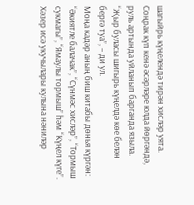шагыйрь күңелендә тирән хисләр уята. Соңрак күп кенә әсәрләре юлда йөргәндә, руль артында уйланып барганда языла. “Җыр буласы шигырь күңелдә көе белән бергә туа”, – ди ул.
Моңа кадәр аның биш китабы дөнья күргән: “Әкиятле балачак”, “Сүнмәс хисләр”, “Тормыш сукмагы”, “Ямаулы тормыш” һәм “Күңел күге”. Хәзер исә укучылары кулына нәниләр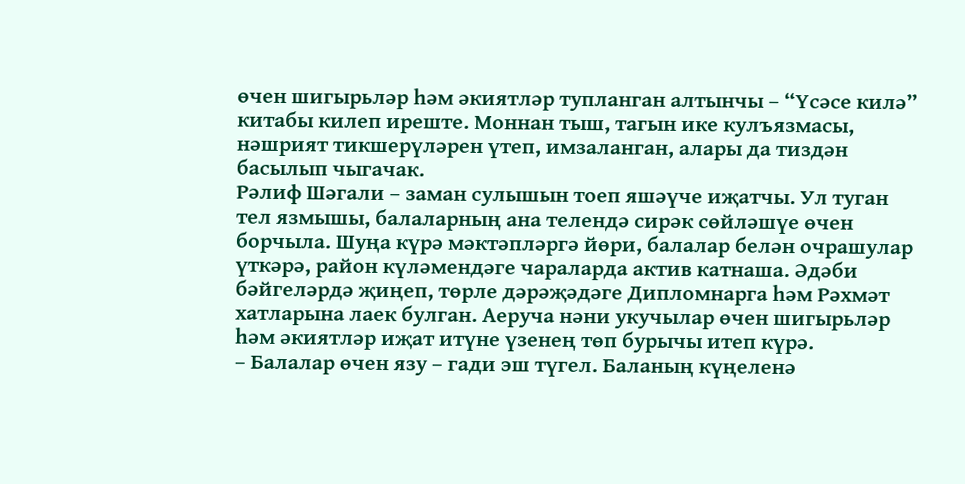өчен шигырьләр һәм әкиятләр тупланган алтынчы – “Үсәсе килә” китабы килеп иреште. Моннан тыш, тагын ике кулъязмасы, нәшрият тикшерүләрен үтеп, имзаланган, алары да тиздән басылып чыгачак.
Рәлиф Шәгали – заман сулышын тоеп яшәүче иҗатчы. Ул туган тел язмышы, балаларның ана телендә сирәк сөйләшүе өчен борчыла. Шуңа күрә мәктәпләргә йөри, балалар белән очрашулар үткәрә, район күләмендәге чараларда актив катнаша. Әдәби бәйгеләрдә җиңеп, төрле дәрәҗәдәге Дипломнарга һәм Рәхмәт хатларына лаек булган. Аеруча нәни укучылар өчен шигырьләр һәм әкиятләр иҗат итүне үзенең төп бурычы итеп күрә.
– Балалар өчен язу – гади эш түгел. Баланың күңеленә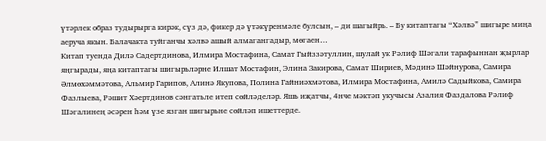үтәрлек образ тудырырга кирәк, сүз дә, фикер дә үтәкүренмәле булсын, – ди шагыйрь. – Бу китаптагы “Хәлвә” шигыре миңа аеруча якын. Балачакта туйганчы хәлвә ашый алмагангадыр, мөгаен…
Китап туенда Дилә Садертдинова, Илмира Мостафина, Самат Гыйззәтуллин, шулай ук Рәлиф Шәгали тарафыннан җырлар яңгырады, яңа китаптагы шигырьләрне Илшат Мостафин, Элина Закирова, Самат Шириев, Мәдинә Шәйнурова, Самира Әлмөхәммәтова, Альмир Гарипов, Алинә Якупова, Полина Гайниәхмәтова, Илмира Мостафина, Амилә Садыйкова, Самира Фазлыева, Рәшит Хәертдинов сәнгатьле итеп сөйләделәр. Яшь иҗатчы, 4нче мәктәп укучысы Азалия Фаздалова Рәлиф Шәгалинең әсәрен һәм үзе язган шигырьне сөйләп ишеттерде.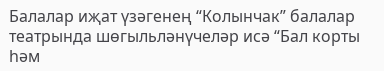Балалар иҗат үзәгенең “Колынчак” балалар театрында шөгыльләнүчеләр исә “Бал корты һәм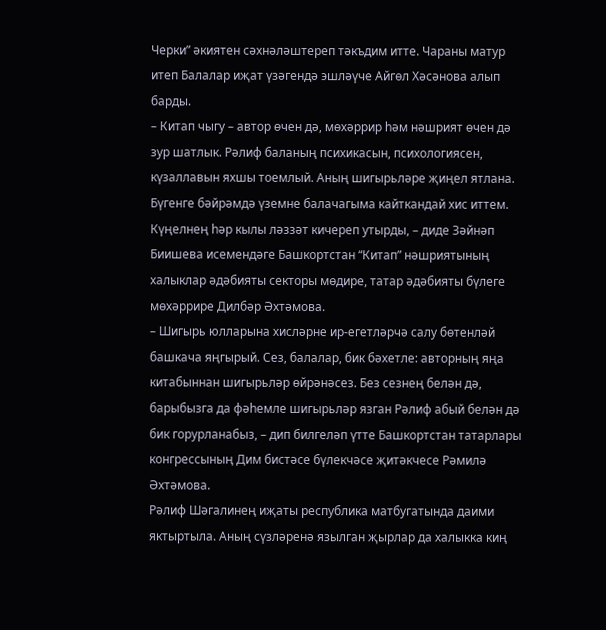Черки” әкиятен сәхнәләштереп тәкъдим итте. Чараны матур итеп Балалар иҗат үзәгендә эшләүче Айгөл Хәсәнова алып барды.
– Китап чыгу – автор өчен дә, мөхәррир һәм нәшрият өчен дә зур шатлык. Рәлиф баланың психикасын, психологиясен, күзаллавын яхшы тоемлый. Аның шигырьләре җиңел ятлана. Бүгенге бәйрәмдә үземне балачагыма кайткандай хис иттем. Күңелнең һәр кылы ләззәт кичереп утырды, – диде Зәйнәп Биишева исемендәге Башкортстан “Китап” нәшриятының халыклар әдәбияты секторы мөдире, татар әдәбияты бүлеге мөхәррире Дилбәр Әхтәмова.
– Шигырь юлларына хисләрне ир-егетләрчә салу бөтенләй башкача яңгырый. Сез, балалар, бик бәхетле: авторның яңа китабыннан шигырьләр өйрәнәсез. Без сезнең белән дә, барыбызга да фәһемле шигырьләр язган Рәлиф абый белән дә бик горурланабыз, – дип билгеләп үтте Башкортстан татарлары конгрессының Дим бистәсе бүлекчәсе җитәкчесе Рәмилә Әхтәмова.
Рәлиф Шәгалинең иҗаты республика матбугатында даими яктыртыла. Аның сүзләренә язылган җырлар да халыкка киң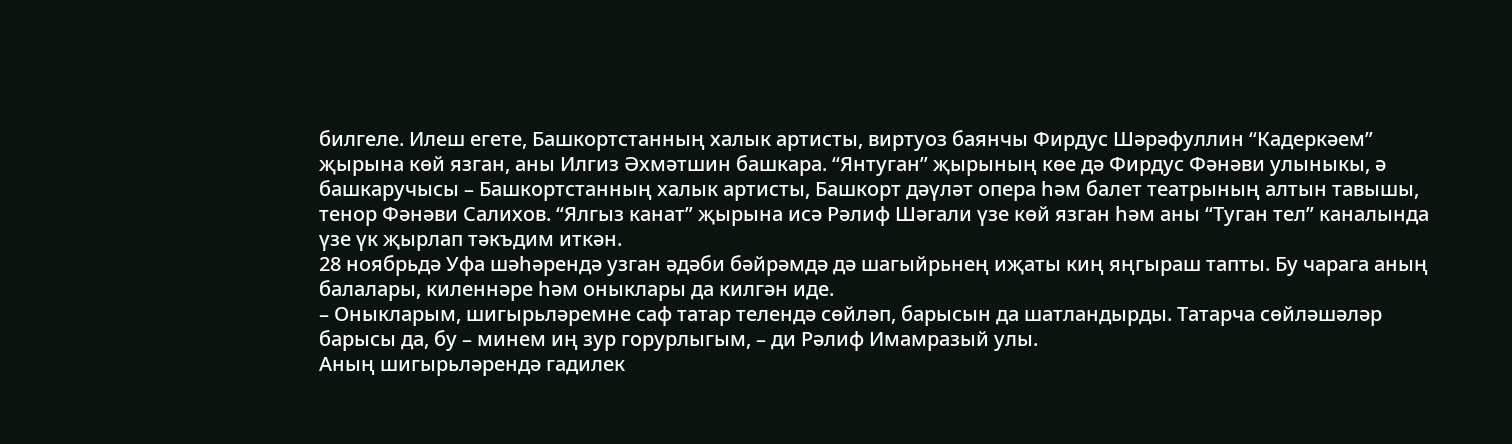билгеле. Илеш егете, Башкортстанның халык артисты, виртуоз баянчы Фирдус Шәрәфуллин “Кадеркәем” җырына көй язган, аны Илгиз Әхмәтшин башкара. “Янтуган” җырының көе дә Фирдус Фәнәви улыныкы, ә башкаручысы – Башкортстанның халык артисты, Башкорт дәүләт опера һәм балет театрының алтын тавышы, тенор Фәнәви Салихов. “Ялгыз канат” җырына исә Рәлиф Шәгали үзе көй язган һәм аны “Туган тел” каналында үзе үк җырлап тәкъдим иткән.
28 ноябрьдә Уфа шәһәрендә узган әдәби бәйрәмдә дә шагыйрьнең иҗаты киң яңгыраш тапты. Бу чарага аның балалары, киленнәре һәм оныклары да килгән иде.
– Оныкларым, шигырьләремне саф татар телендә сөйләп, барысын да шатландырды. Татарча сөйләшәләр барысы да, бу – минем иң зур горурлыгым, – ди Рәлиф Имамразый улы.
Аның шигырьләрендә гадилек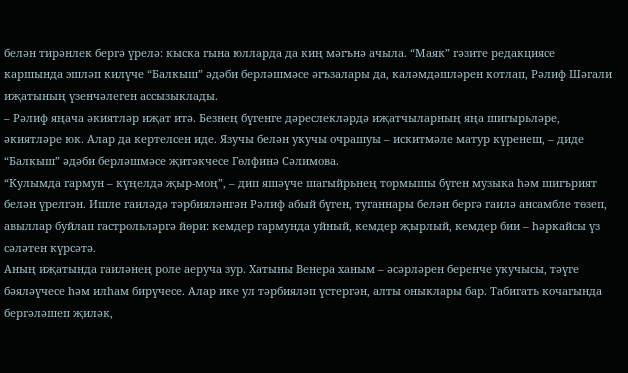белән тирәнлек бергә үрелә: кыска гына юлларда да киң мәгънә ачыла. “Маяк” гәзите редакциясе каршында эшләп килүче “Балкыш” әдәби берләшмәсе әгъзалары да, каләмдәшләрен котлап, Рәлиф Шәгали иҗатының үзенчәлеген ассызыклады.
– Рәлиф яңача әкиятләр иҗат итә. Безнең бүгенге дәреслекләрдә иҗатчыларның яңа шигырьләре, әкиятләре юк. Алар да кертелсен иде. Язучы белән укучы очрашуы – искитмәле матур күренеш, – диде “Балкыш” әдәби берләшмәсе җитәкчесе Гөлфинә Сәлимова.
“Кулымда гармун – күңелдә җыр-моң”, – дип яшәүче шагыйрьнең тормышы бүген музыка һәм шигърият белән үрелгән. Ишле гаиләдә тәрбияләнгән Рәлиф абый бүген, туганнары белән бергә гаилә ансамбле төзеп, авыллар буйлап гастрольләргә йөри: кемдер гармунда уйный, кемдер җырлый, кемдер бии – һәркайсы үз сәләтен күрсәтә.
Аның иҗатында гаиләнең роле аеруча зур. Хатыны Венера ханым – әсәрләрен беренче укучысы, тәүге бәяләүчесе һәм илһам бирүчесе. Алар ике ул тәрбияләп үстергән, алты оныклары бар. Табигать кочагында бергәләшеп җиләк,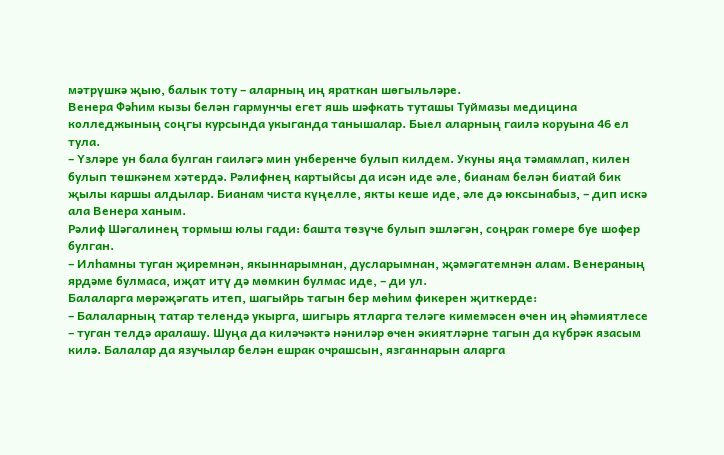мәтрүшкә җыю, балык тоту – аларның иң яраткан шөгыльләре.
Венера Фәһим кызы белән гармунчы егет яшь шәфкать туташы Туймазы медицина колледжының соңгы курсында укыганда танышалар. Быел аларның гаилә коруына 46 ел тула.
– Үзләре ун бала булган гаиләгә мин унберенче булып килдем. Укуны яңа тәмамлап, килен булып төшкәнем хәтердә. Рәлифнең картыйсы да исән иде әле, бианам белән биатай бик җылы каршы алдылар. Бианам чиста күңелле, якты кеше иде, әле дә юксынабыз, – дип искә ала Венера ханым.
Рәлиф Шәгалинең тормыш юлы гади: башта төзүче булып эшләгән, соңрак гомере буе шофер булган.
– Илһамны туган җиремнән, якыннарымнан, дусларымнан, җәмәгатемнән алам. Венераның ярдәме булмаса, иҗат итү дә мөмкин булмас иде, – ди ул.
Балаларга мөрәҗәгать итеп, шагыйрь тагын бер мөһим фикерен җиткерде:
– Балаларның татар телендә укырга, шигырь ятларга теләге кимемәсен өчен иң әһәмиятлесе – туган телдә аралашу. Шуңа да киләчәктә нәниләр өчен әкиятләрне тагын да күбрәк язасым килә. Балалар да язучылар белән ешрак очрашсын, язганнарын аларга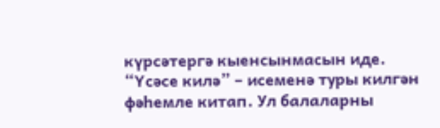күрсәтергә кыенсынмасын иде.
“Үсәсе килә” – исеменә туры килгән фәһемле китап. Ул балаларны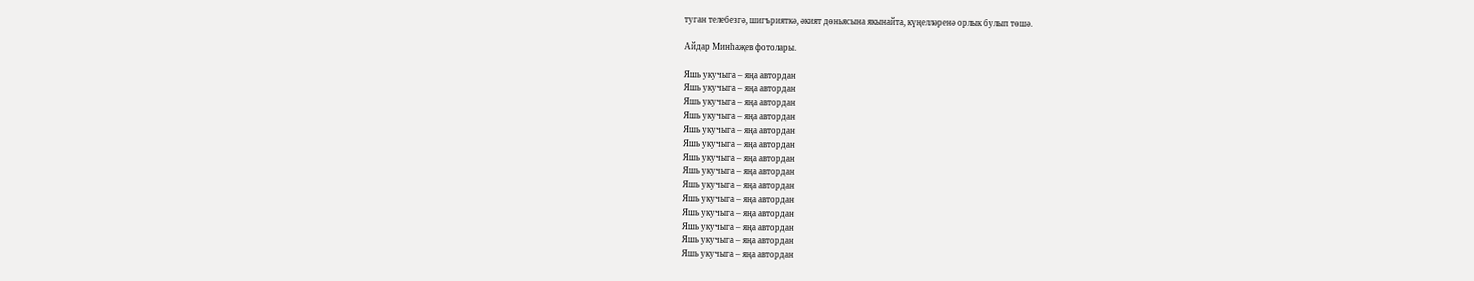туган телебезгә, шигърияткә, әкият дөньясына якынайта, күңелләренә орлык булып төшә.

Айдар Минһаҗев фотолары.

Яшь укучыга – яңа автордан
Яшь укучыга – яңа автордан
Яшь укучыга – яңа автордан
Яшь укучыга – яңа автордан
Яшь укучыга – яңа автордан
Яшь укучыга – яңа автордан
Яшь укучыга – яңа автордан
Яшь укучыга – яңа автордан
Яшь укучыга – яңа автордан
Яшь укучыга – яңа автордан
Яшь укучыга – яңа автордан
Яшь укучыга – яңа автордан
Яшь укучыга – яңа автордан
Яшь укучыга – яңа автордан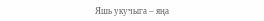Яшь укучыга – яңа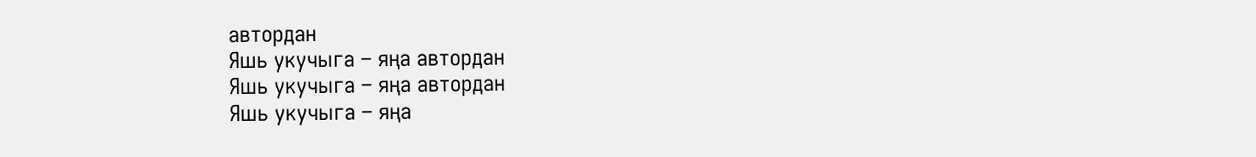автордан
Яшь укучыга – яңа автордан
Яшь укучыга – яңа автордан
Яшь укучыга – яңа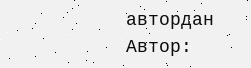автордан
Автор: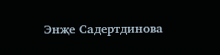Энҗе Садертдинова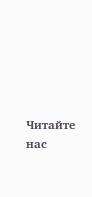Читайте нас